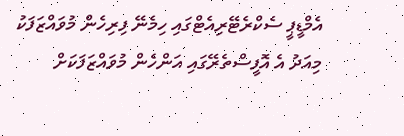އެމްޑީޕީ ސެކްރެޓޭރިއެޓްގައި ހިމެނޭ ފިރިހެން މުވައްޒަފަކު މިއަދު އެ އޮފީސްތެރޭގައި އަންހެން މުވައްޒަފަކަށް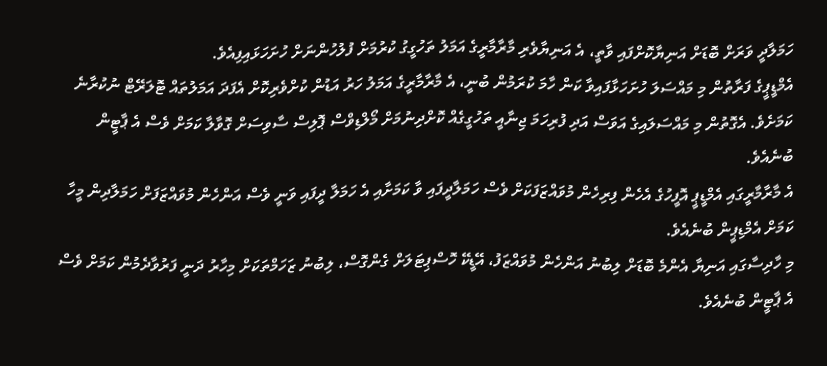ހަމަލާދީ ވަރަށް ބޮޑަށް އަނިޔާކޮށްފައި ވާތީ، އެ އަނިޔާވެރި މާރާމާރީގެ އަމަލު ތަހުގީގު ކުރުމަށް ފުލުހުންނަށް ހުށަހަޅައިފިއެވެ.
އެމްޑީޕީގެ ފަރާތުން މި މައްސަލަ ހުށަހަޅާފައިވާ ކަން ހާމަ ކުރަމުން ބުނީ، އެ މާރާމާރީގެ އަމަލު ހަރު އަޑުން ކުށްވެރިކޮށް އެފަދަ އަމަލުތައް ޓޮލަރޭޓް ނުކުރާނެ ކަމަށެވެ. އެގޮތުން މި މައްސަލައިގެ އަވަސް އަދި ފުރިހަމަ ޖިނާއީ ތަހުގީގެއް ކޮށްދިނުމަށް މޯލްޑިވްސް ޕޮލިސް ސާވިސަށް ގޮވާލާ ކަމަށް ވެސް އެ ޕާޓީން ބުނެއެވެ.
އެ މާރާމާރީގައި އެމްޑީޕީ އޮފީހުގެ އެހެން ފިރިހެން މުވައްޒަފަކަށް ވެސް ހަމަލާދީފައި ވާ ކަމަށާއި އެ ހަމަލާ ދީފައި ވަނީ ވެސް އަންހެން މުވައްޒަފަށް ހަމަލާދިން މީހާ ކަމަށް އެމްޑިޕީން ބުނެއެވެ.
މި ހާދިސާގައި އަނިޔާ އެންމެ ބޮޑަށް ލިބުނު އަންހެން މުވައްޒަފު، އޭޑީކޭ ހޮސްޕިޓަލަށް ގެންގޮސް، ލިބުނު ޒަހަމްތަކަށް މިހާރު ދަނީ ފަރުވާދެމުން ކަމަށް ވެސް އެ ޕާޓީން ބުނެއެވެ.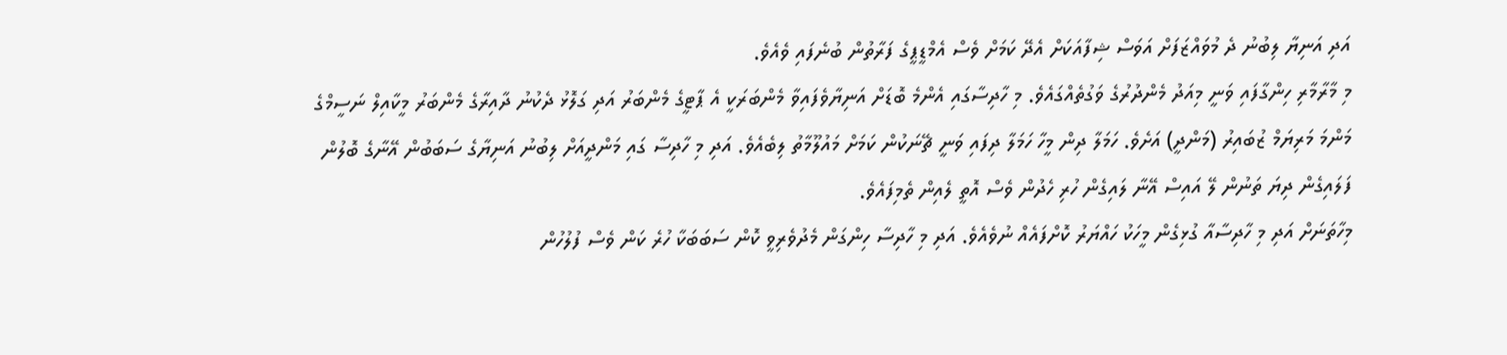އަދި އަނިޔާ ލިބުނު ދެ މުވައްޒަފަށް އަވަސް ޝިފާއަކަށް އެދޭ ކަމަށް ވެސް އެމްޑީޕީގެ ފަރާތުން ބުނެފައި ވެއެވެ.
މި މާރާމާރި ހިންގާފައި ވަނީ މިއަދު މެންދުރުގެ ވަގުތެއްގައެވެ. މި ހާދިސާގައި އެންމެ ބޮޑަށް އަނިޔާވެފައިވާ މެންބަރަކީ އެ ޕާޓީގެ މެންބަރު އަދި ގަލޮޅު ދެކުނު ދާއިރާގެ މެންބަރު މީކާއިލް ނަސީމްގެ މަންމަ މަރިޔަމް ޒުބައިރު (މަންދީ) އަށެވެ. ހަމަލާ ދިން މީހާ ހަމަލާ ދިފައި ވަނީ ޗޭނަކުން ކަމަށް މައުލޫމާތު ލިބެއެވެ. އަދި މި ހާދިސާ ގައި މަންދީއަށް ލިބުނު އަނިޔާގެ ސަބަބުން އޭނާގެ ބޮލުން ފަލައިގެން ދިޔަ ތަނުން ލޭ އައިސް އޭނާ ލައިގެން ހުރި ހެދުން ވެސް އޮތީ ލެއިން ތެމިފައެވެ.
މިހާތަނަށް އަދި މި ހާދިސާއާ ގުޅިގެން މީހަކު ހައްޔަރު ކޮށްފައެއް ނުވެއެވެ. އަދި މި ހާދިސާ ހިންގަން މެދުވެރިވީ ކޮން ސަބަބަކާ ހުރެ ކަން ވެސް ފުލުހުން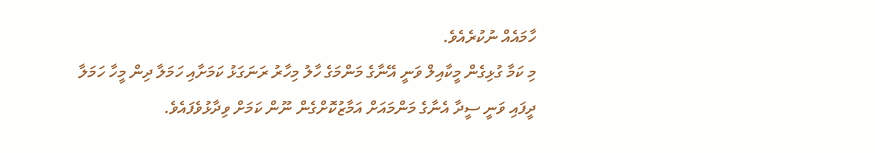ހާމައެއް ނުކުރެއެވެ.
މި ކަމާ ގުޅިގެން މީކާއިލް ވަނީ އޭނާގެ މަންމަގެ ހާލު މިހާރު ރަނަގަޅު ކަމަށާއި ހަމަލާ ދިން މީހާ ހަމަލާ ދީފައި ވަނީ ސީދާ އެނާގެ މަންމައަށް އަމާޒުކޮށްގެން ނޫން ކަމަށް ވިދާޅުވެފައެވެ.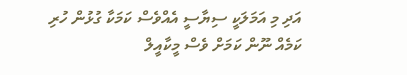އަދި މި އަމަލަކީ ސިޔާސީ އެއްވެސް ކަމަކާ ގުޅުން ހުރި ކަމެއް ނޫން ކަމަށް ވެސް މީކާއީލް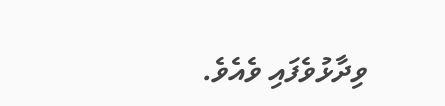ވިދާޅުވެފައި ވެއެވެ.